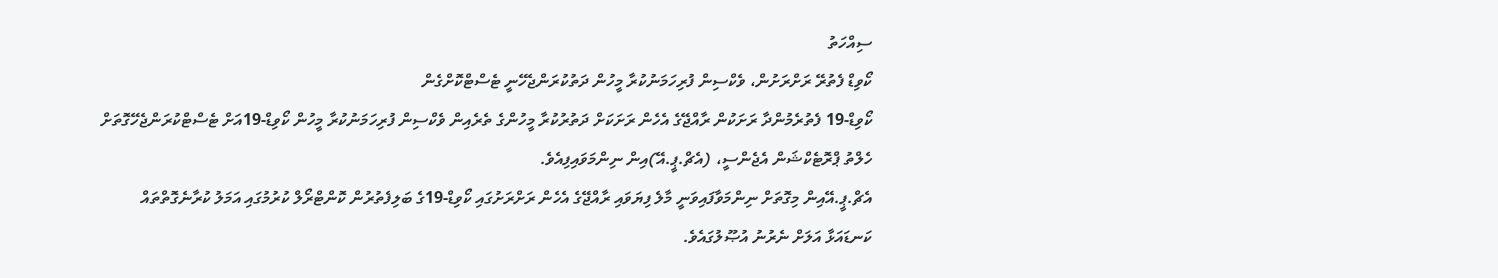ސިއްހަތު
ކޯވިޑް ފެތުރޭ ރަށްރަށުން، ވެކްސިން ފުރިހަމަނުކުރާ މީހުން ދަތުކުރަންޖެހޭނީ ޓެސްޓްކޮށްގެން
ކޯވިޑް-19 ފެތުރެމުންދާ ރަށަކުން ރާއްޖޭގެ އެހެން ރަށަކަށް ދަތުރުކުރާ މީހުންގެ ތެރެއިން ވެކްސިން ފުރިހަމަނުކުރާ މީހުން ކޯވިޑް-19އަށް ޓެސްޓްކުރަންޖެހޭގޮތަށް ހެލްތު ޕްރޮޓެކްޝަން އެޖެންސީ، (އެޗް.ޕީ.އޭ)އިން ނިންމަވައިފިއެވެ.
އެޗް.ޕީ.އޭއިން މިގޮތަށް ނިންމަވާފައިވަނީ މާލެ ފިޔަވައި ރާއްޖޭގެ އެހެން ރަށްރަށުގައި ކޯވިޑް-19ގެ ބަލިފެތުރުން ކޮންޓްރޯލް ކުރުމުގައި އަމަލު ކުރާނެގޮތްތައް ކަނޑައަޅާ އަލަށް ނެރުނު އުޞޫލުގައެވެ.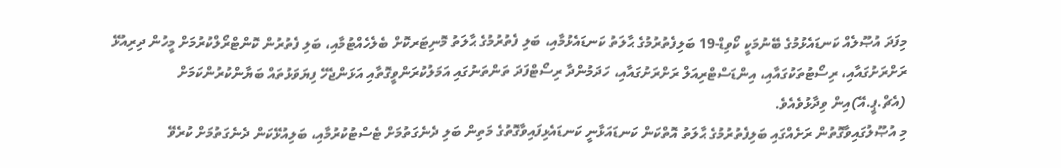މިފަދަ އުޞޫލެއް ކަނޑައެޅުމުގެ ބޭނުމަކީ ކޯވިޑް-19 ބަލިފެތުރުމުގެ ޙާލަތު ކަނޑައެޅުމާއި، ބަލި ފެތުރުމުގެ ޙާލަތު މޮނިޓަރކޮށް ބެލެހެއްޓުމާއި، ބަލި ފެތުރުން ކޮންޓްރޯލްކުރުމަށް މީހުން ދިރިއުޅޭ ރަށްރަށުގައާއި، ރިސޯޓުތަކުގައާއި، އިންޑަސްޓްރިއަލް ރަށްރަށުގައާއި، ހަދަމުންދާ ރިސޯޓްފަދަ ތަންތަނުގައި އަމަލުކުރަންވީގޮތާއި އަޅަންޖެހޭ ފިޔަވަޅުތައް ބަޔާންކުރުންކަމަށް (އެޗް.ޕީ.އޭ)އިން ވިދާޅުވެއެވެ.
މި އުޞޫލުގައިވާގޮތުން ރަށެއްގައި ބަލިފެތުރުމުގެ ޙާލަތު އޮތްކަން ކަނޑައަޅާނީ ކަނޑައެޅިފައިވާގޮތުގެ މަތިން ބަލި ދެނެގަތުމަށް ޓެސްޓުކުރުމާއި، ބަލިއުޅޭކަން ދެނެގަތުމަށް ކުރެވޭ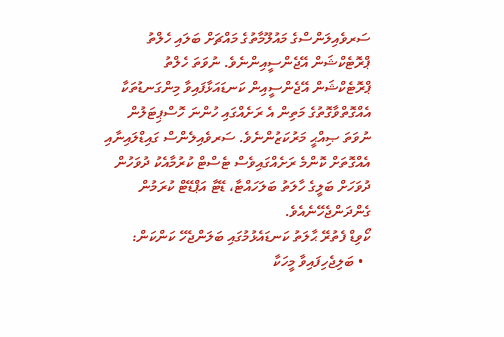ސަރވެއިލަންސްގެ މައުލޫމާތުގެ މައްޗަށް ބަލައި ހެލްތު ޕްރޮޓެކްޝަން އޭޖެންސީއިންނެވެ. ނުވަތަ ހެލްތު ޕްރޮޓެކްޝަން އޭޖެންސީއިން ކަނޑައަޅާފައިވާ މިންގަނޑުތަކާ އެއްގޮތްވާގޮތުގެ މަތިން އެ ރަށެއްގައި ހުންނަ ހޮސްޕިޓަލުން ނުވަތަ ޞިއްޙީ މަރުކަޒުންނެވެ. ސަރވެއިލެންސް ގައިޑްލައިނާއި އެއްގޮތަށް ކޮންމެ ރަށެއްގައިވެސް ޓެސްޓް ކުރުމާއެކު ދުވަހުން ދުވަހަށް ބަލީގެ ހާލަތު ބަލަހައްޓާ، ޑޭޓާ އަޕްޑޭޓް ކުރަމުން ގެންދަންޖެހޭނެއެވެ.
ކޯވިޑް ފެތުރޭ ޙާލަތު ކަނޑައެޅުމުގައި ބަލަންޖެހޭ ކަންކަން:
  • ބަލިޖެހިފައިވާ މީހަކާ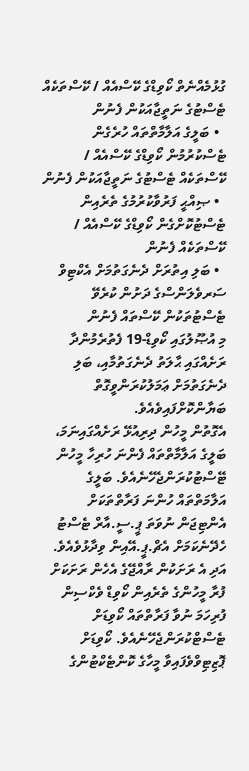ގުޅުމެއްނެތް ކޯވިޑްގެ ކޭސްއެއް / ކޭސްތަކެއް ޓެސްޓުގެ ނަތީޖާއަކުން ފެނުން
  • ބަލީގެ އަލާމާތްތައް ހުރެގެން ޓެސްކުރުމުން ކޯވިޑްގެ ކޭސްއެއް / ކޭސްތަކެއް ޓެސްޓުގެ ނަތީޖާއަކުން ފެނުން
  • ޞިއްޙީ ފަރުވާކުރުމުގެ ތެރެއިން ޓެސްޓުކޮށްގެން ކޯވިޑްގެ ކޭސްއެއް / ކޭސްތަކެއް ފެނުން
  • ބަލި އިތުރަށް ދެނެގަތުމަށް އެކްޓިވް ސަރވެލަންސްގެ ދަށުން ކުރެވޭ ޓެސްޓުތަކުން ކޭސްތައް ފެނުން
މި އުޞޫލުގައި ކޯވިޑް-19 ފެތުރެމުންދާ ރަށެއްގައި ޙާލަތު ދެނެގަތުމާއި، ބަލި ދެނެގަތުމަށް ޢަމަލުކުރަންވީގޮތް ބަޔާންކޮށްފައިވެއެވެ.
އެގޮތުން މީހުން ދިރިއުޅޭ ރަށެއްގައިނަމަ، ބަލީގެ އަލާމާތްތައް ފެންނަ ހުރިހާ މީހުން ޓޭސްޓުކުރަންޖެހޭނެއެވެ. ބަލީގެ އަލާމަތްތައް ހުންނަ ފަރާތްތަކަށް އެންޓިޖަން ނުވަތަ ޕީ.ސީ.އާރް ޓެސްޓު ހެދޭނެކަމަށް އެޗް.ޕީ.އޭއިން ވިދާޅުވެއެވެ. އަދި އެ ރަށަކުން ރާއްޖޭގެ އެހެން ރަށަކަށް ފުރާ މީހުންގެ ތެރެއިން ކޯވިޑް ވެކްސިން ފުރިހަމަ ނުވާ ފަރާތްތައް ކޯވިޑަށް ޓެސްޓްކުރަންޖެހޭނެއެވެ. ކޯވިޑަށް ޕޮޒިޓިވްވެފައިވާ މީހާގެ ކޮންޓެކްޓުންގެ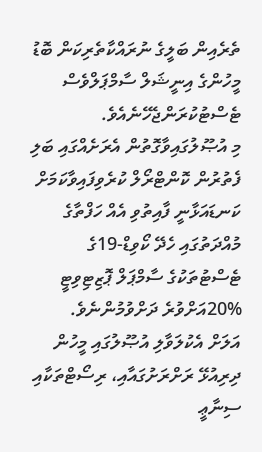ތެރެއިން ބަލީގެ ނުރައްކާތެރިކަން ބޮޑު މީހުންގެ އިނީޝަލް ސާމްޕަލްވެސް ޓެސްޓުކުރަންޖެހޭނެއެވެ.
މި އުޞޫލުގައިވާގޮތުން އެރަށެއްގައި ބަލި ފެތުރުން ކޮންޓްރޯލް ކުރެވިފައިވާކަމަށް ކަނޑައަޅާނީ ފާއިތުވި އެއް ހަފްތާގެ މުއްދަތުގައި ހެދޭ ކޯވިޑް-19ގެ ޓެސްޓުތަކުގެ ސާމްޕަލް ޕޮޒިޓިވިޓީ %20އަށްވުރެ ދަށްވުމުންނެވެ.
އަލަށް އެކުލަވާލި އުޞޫލުގައި މީހުން ދިރިއުޅޭ ރަށްރަށުގައާއި، ރިސޯޓްތަކާއި ސިނާޢީ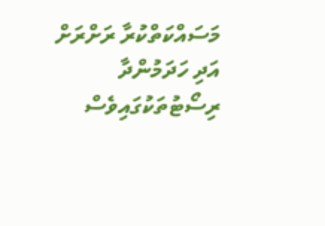މަސައްކަތްކުރާ ރަށްރަށް އަދި ހަދަމުންދާ ރިސޯޓުތަކުގައިވެސް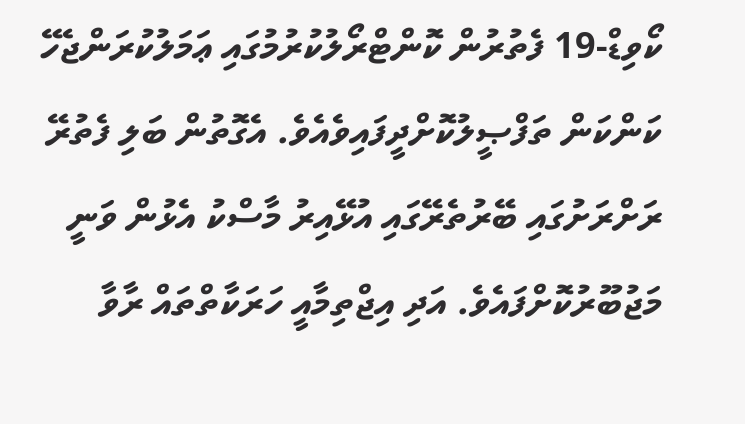ކޯވިޑް-19 ފެތުރުން ކޮންޓްރޯލުކުރުމުގައި ޢަމަލުކުރަންޖެހޭ ކަންކަން ތަފްޞީލުކޮށްދީފައިވެއެވެ. އެގޮތުން ބަލި ފެތުރޭ ރަށްރަށުގައި ބޭރުތެރޭގައި އުޅޭއިރު މާސްކު އެޅުން ވަނީ މަޖުބޫރުކޮށްފައެވެ. އަދި އިޖްތިމާއީ ހަރަކާތްތައް ރާވާ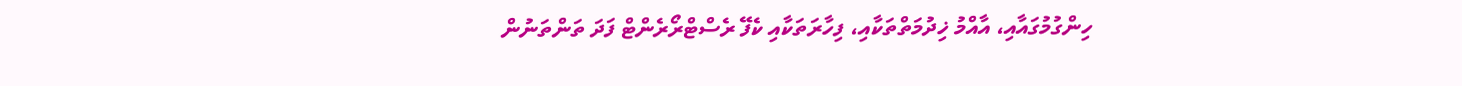ހިންގުމުގައާއި، އާއްމު ޚިދުމަތްތަކާއި، ފިހާރަތަކާއި ކެފޭ ރެސްޓްރޯރެންޓް ފަދަ ތަންތަނުން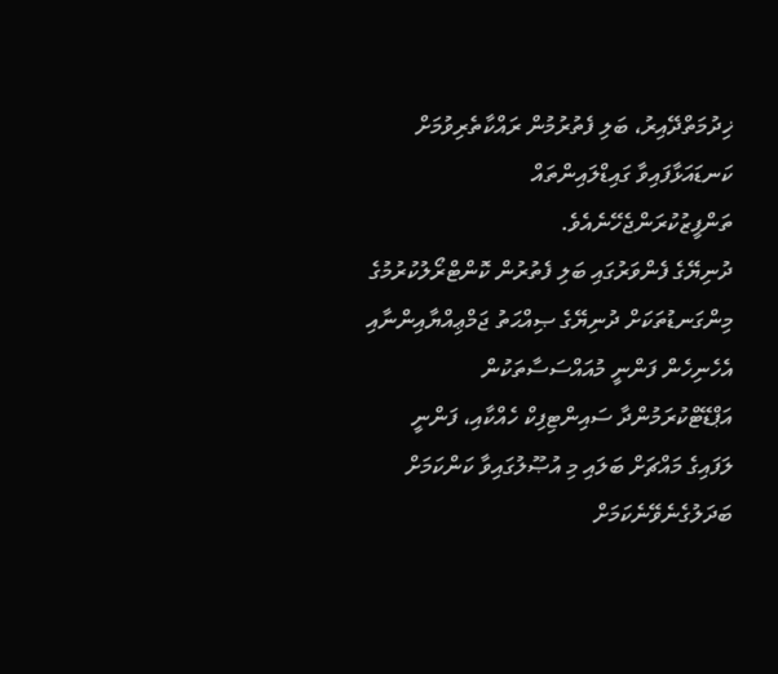ޚިދުމަތްދޭއިރު، ބަލި ފެތުރުމުން ރައްކާތެރިވުމަށް ކަނޑައަޅާފައިވާ ގައިޑްލައިންތައް ތަންފީޒުކުރަންޖެހޭނެއެވެ.
ދުނިޔޭގެ ފެންވަރުގައި ބަލި ފެތުރުން ކޮންޓްރޯލުކުރުމުގެ މިންގަނޑުތަކަށް ދުނިޔޭގެ ޞިއްޙަތު ޖަމްޢިއްޔާއިންނާއި އެހެނިހެން ފަންނީ މުއައްސަސާތަކުން އަޕްޑޭޓްކުރަމުންދާ ސައިންޓިފިކް ހެއްކާއި، ފަންނީ ލަފައިގެ މައްޗަށް ބަލައި މި އުޞޫލުގައިވާ ކަންކަމަށް ބަދަލުގެނެވޭނެކަމަށް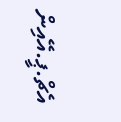އެޗް.ޕީ.އޭއިން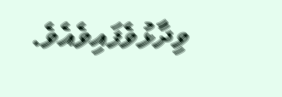ވިދާޅުވެފައިވެއެވެ.